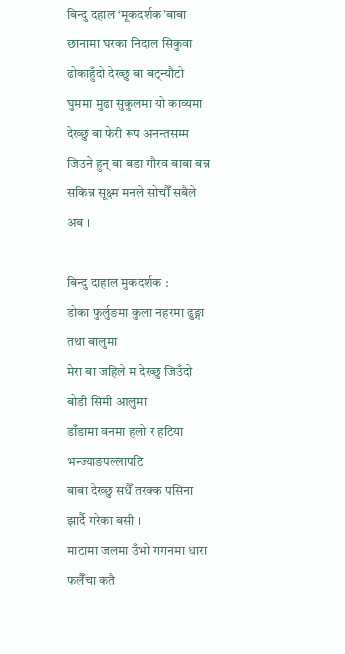बिन्दु दहाल ‘मूकदर्शक’बाबा
छानामा घरका निदाल सिकुवा ढोकाहुँदो देख्छु बा बट्न्यौटो घुममा मुढा सुकुलमा यो काव्यमा देख्छु बा फेरी रूप अनन्तसम्म जिउने हुन् बा बडा गौरव बाबा बन्न सकिन्न सूक्ष्म मनले सोचौँ सबैले अब ।

बिन्दु दाहाल मुकदर्शक :
डोका फुर्लुङमा कुला नहरमा ढुङ्गा तथा बालुमा
मेरा बा जहिले म देख्छु जिउँदो बोडी सिमी आलुमा
डाँडामा वनमा हलो र हटिया भन्ज्याङपल्लापटि
बाबा देख्छु सधैँ तरक्क पसिना झार्दै गरेका बसी ।
माटामा जलमा उँभो गगनमा धारा फलैँचा कतै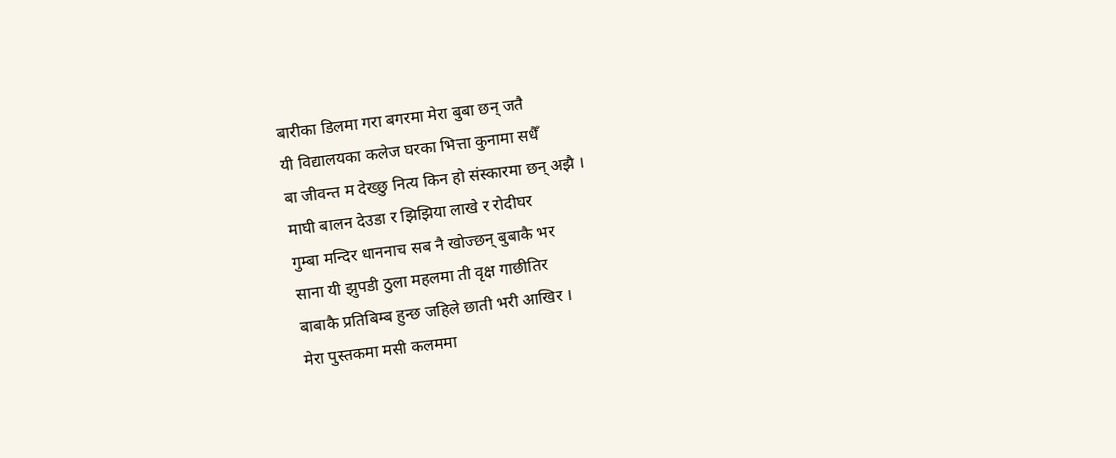बारीका डिलमा गरा बगरमा मेरा बुबा छन् जतै
यी विद्यालयका कलेज घरका भित्ता कुनामा सधैँ
बा जीवन्त म देख्छु नित्य किन हो संस्कारमा छन् अझै ।
माघी बालन देउडा र झिझिया लाखे र रोदीघर
गुम्बा मन्दिर धाननाच सब नै खोज्छन् बुबाकै भर
साना यी झुपडी ठुला महलमा ती वृक्ष गाछीतिर
बाबाकै प्रतिबिम्ब हुन्छ जहिले छाती भरी आखिर ।
मेरा पुस्तकमा मसी कलममा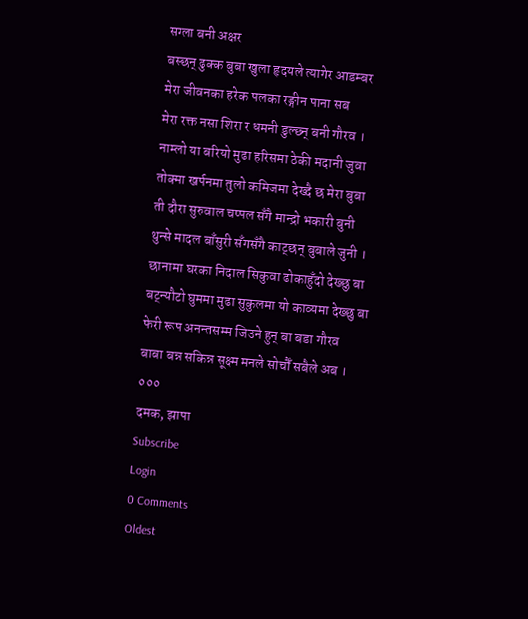सग्ला बनी अक्षर
बस्छन् ढुक्क बुबा खुला हृदयले त्यागेर आडम्बर
मेरा जीवनका हरेक पलका रङ्गीन पाना सब
मेरा रक्त नसा शिरा र धमनी डुल्छ्न् बनी गौरव ।
नाम्लो या बरियो मुढा हरिसमा ठेकी मदानी जुवा
तोक्मा खर्पनमा तुलो कमिजमा देख्दै छ मेरा बुबा
ती दौरा सुरुवाल चप्पल सँगै मान्द्रो भकारी बुनी
थुन्से मादल बाँसुरी सँगसँगै काट्छन् बुबाले जुनी ।
छानामा घरका निदाल सिकुवा ढोकाहुँदो देख्छु बा
बट्न्यौटो घुममा मुढा सुकुलमा यो काव्यमा देख्छु बा
फेरी रूप अनन्तसम्म जिउने हुन् बा बडा गौरव
बाबा बन्न सकिन्न सूक्ष्म मनले सोचौँ सबैले अब ।
०००
दमक, झापा
Subscribe
Login
0 Comments
Oldest